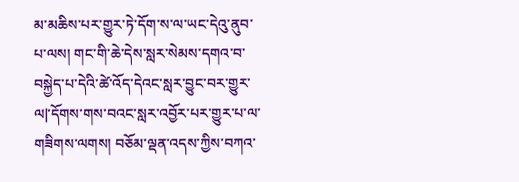མ་མཆིས་པར་གྱུར་ཏེ་དོག་ས་ལ་ཡང་དེའུ་ནུབ་པ་ལས། གང་གི་ཆེ་དེས་སླར་སེམས་དགའ་བ་བསྐྱེད་པ་དེའི་ཚེ་འོད་དེའང་སླར་བྱུང་བར་གྱུར་ལ|་དོགས་གས་བའང་སླར་འབྱོར་པར་གྱུར་པ་ལ་གཟིགས་ལགས། བཅོམ་ལྡན་འདས་ཀྱིས་བཀའ་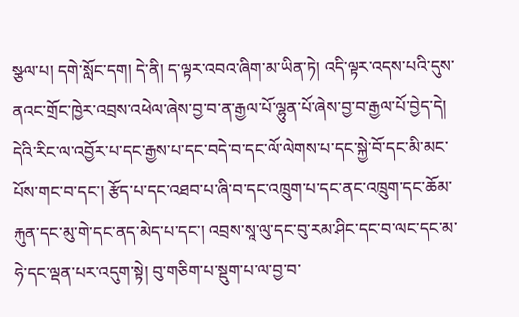སྩལ་པ། དགེ་སློང་དག། དེ་ནི། ད་ལྟར་འབའ་ཞིག་མ་ཡིན་ཏེ། འདི་ལྟར་འདས་པའི་དུས་ནའང་གྲོང་ཁྱེར་འབྲས་འཕེལ་ཞེས་བྱ་བ་ན་རྒྱལ་པོ་ལྷུན་པོ་ཞེས་བྱ་བ་རྒྱལ་པོ་བྱེད་དེ། དེའི་རིང་ལ་འབྱོར་པ་དང་རྒྱས་པ་དང་བདེ་བ་དང་ལོ་ལེགས་པ་དང་སྐྱེ་བོ་དང་མི་མང་པོས་གང་བ་དང་། རྩོད་པ་དང་འཐབ་པ་ཞི་བ་དང་འཁྲུག་པ་དང་ནང་འཁྲུག་དང་ཆོམ་རྐུན་དང་མུ་གེ་དང་ནད་མེད་པ་དང་། འབྲས་སཱ་ལུ་དང་བུ་རམ་ཤིང་དང་བ་ལང་དང་མ་ཧེ་དང་ལྡན་པར་འདུག་སྟེ། བུ་གཅིག་པ་སྡུག་པ་ལ་བྱ་བ་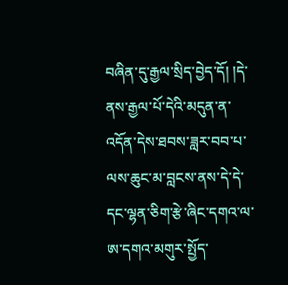བཞིན་དུ་རྒྱལ་སྲིད་བྱེད་དོ། །དེ་ནས་རྒྱལ་པོ་དེའི་མདུན་ན་འདོན་དེས་ཐབས་ཟླར་བབ་པ་ལས་ཆུང་མ་བླངས་ནས་དེ་དེ་དང་ལྷན་ཅིག་རྩེ་ཞིང་དགའ་ལ་ཨ་དགའ་མགུར་སྤྱོད་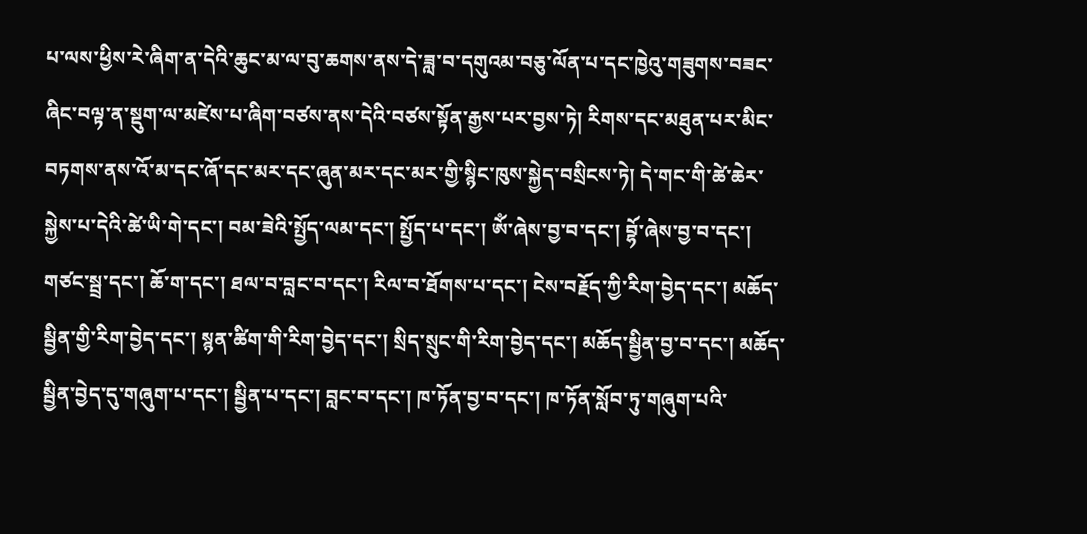པ་ལས་ཕྱིས་རེ་ཞིག་ན་དེའི་ཆུང་མ་ལ་བུ་ཆགས་ནས་དེ་ཟླ་བ་དགུའམ་བཅུ་ལོན་པ་དང་ཁྱེའུ་གཟུགས་བཟང་ཞིང་བལྟ་ན་སྡུག་ལ་མཛེས་པ་ཞིག་བཙས་ནས་དེའི་བཙས་སྟོན་རྒྱས་པར་བྱས་ཏེ། རིགས་དང་མཐུན་པར་མིང་བཏགས་ནས་འོ་མ་དང་ཞོ་དང་མར་དང་ཞུན་མར་དང་མར་གྱི་སྙིང་ཁུས་སྐྱེད་བསྲིངས་ཏེ། དེ་གང་གི་ཚེ་ཆེར་སྐྱེས་པ་དེའི་ཚེ་ཡི་གེ་དང་། བམ་ཟེའི་སྤྱོད་ལམ་དང་། སྤྱོད་པ་དང་། ཨོཾ་ཞེས་བྱ་བ་དང་། བྷོ་ཞེས་བྱ་བ་དང་། གཙང་སྦྲ་དང་། ཆོ་ག་དང་། ཐལ་བ་བླང་བ་དང་། རིལ་བ་ཐོགས་པ་དང་། ངེས་བརྗོད་ཀྱི་རིག་བྱེད་དང་། མཆོད་སྦྱིན་གྱི་རིག་བྱེད་དང་། སྙན་ཚིག་གི་རིག་བྱེད་དང་། སྲིད་སྲུང་གི་རིག་བྱེད་དང་། མཆོད་སྦྱིན་བྱ་བ་དང་། མཆོད་སྦྱིན་བྱེད་དུ་གཞུག་པ་དང་། སྦྱིན་པ་དང་། བླང་བ་དང་། ཁ་ཏོན་བྱ་བ་དང་། ཁ་ཏོན་སློབ་ཏུ་གཞུག་པའི་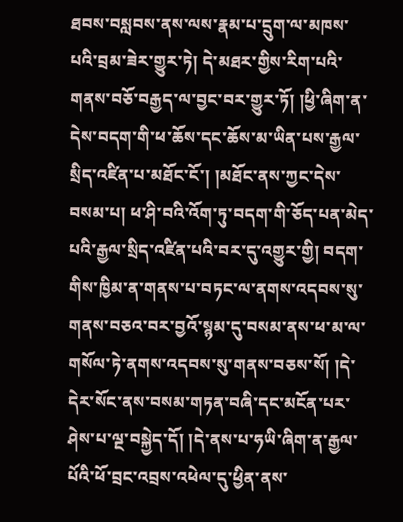ཐབས་བསླབས་ནས་ལས་རྣམ་པ་དྲུག་ལ་མཁས་པའི་བྲམ་ཟེར་གྱུར་ཏེ། དེ་མཐར་གྱིས་རིག་པའི་གནས་བཅོ་བརྒྱད་ལ་བྱང་བར་གྱུར་ཏོ། །ཕྱི་ཞིག་ན་དེས་བདག་གི་ཕ་ཆོས་དང་ཆོས་མ་ཡིན་པས་རྒྱལ་སྲིད་འཛིན་པ་མཐོང་ངོ་། །མཐོང་ནས་ཀྱང་དེས་བསམ་པ། ཕ་ཤི་བའི་འོག་ཏུ་བདག་གི་ཅོད་པན་མེད་པའི་རྒྱལ་སྲིད་འཛིན་པའི་བར་དུ་འགྱུར་གྱི། བདག་གིས་ཁྱིམ་ན་གནས་པ་བཏང་ལ་ནགས་འདབས་སུ་གནས་བཅའ་བར་བྱའོ་སྙམ་དུ་བསམ་ནས་ཕ་མ་ལ་གསོལ་ཏེ་ནགས་འདབས་སུ་གནས་བཅས་སོ། །དེ་དེར་སོང་ནས་བསམ་གཏན་བཞི་དང་མངོན་པར་ཤེས་པ་ལྔ་བསྐྱེད་དོ། །དེ་ནས་པ་ཧཡི་ཞིག་ན་རྒྱལ་པོའི་ཕོ་བྲང་འབྲས་འཕེལ་དུ་ཕྱིན་ནས་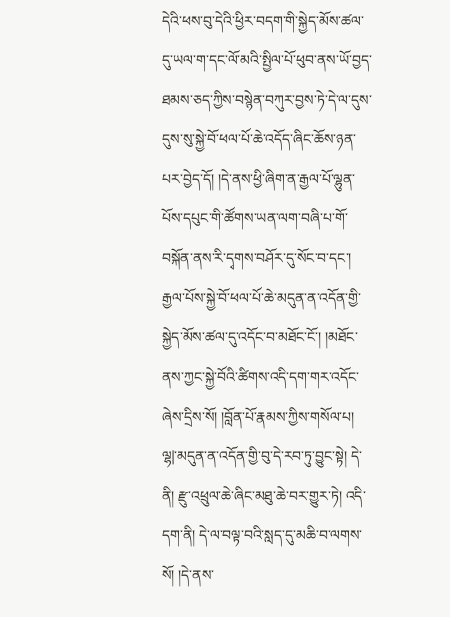དེའི་ཕས་བུ་དེའི་ཕྱིར་བདག་གི་སྐྱེད་མོས་ཚལ་དུ་ཡལ་ག་དང་ལོ་མའི་སྤྱིལ་པོ་ཕུབ་ནས་ཡོ་བྱད་ཐམས་ཅད་ཀྱིས་བསྙེན་བཀུར་བྱས་ཏེ་དེ་ལ་དུས་དུས་སུ་སྐྱེ་བོ་ཕལ་པོ་ཆེ་འདོད་ཞིང་ཆོས་ཉན་པར་བྱེད་དོ། །དེ་ནས་ཕྱི་ཞིག་ན་རྒྱལ་པོ་ལྷུན་པོས་དཔུང་གི་ཚོགས་ཡན་ལག་བཞི་པ་གོ་བསྐོན་ནས་རི་དྭགས་བཤོར་དུ་སོང་བ་དང་། རྒྱལ་པོས་སྐྱེ་བོ་ཕལ་པོ་ཆེ་མདུན་ན་འདོན་གྱི་སྐྱེད་མོས་ཚལ་དུ་འདོང་བ་མཐོང་ངོ་། །མཐོང་ནས་ཀྱང་སྐྱེ་བོའི་ཚིགས་འདི་དག་གར་འདོང་ཞེས་དྲིས་སོ། །བློན་པོ་རྣམས་ཀྱིས་གསོལ་པ། ལྷ|་མདུན་ན་འདོན་གྱི་བུ་དེ་རབ་ཏུ་བྱུང་སྟེ། དེ་ནི། རྫུ་འཕྲུལ་ཆེ་ཞིང་མཐུ་ཆེ་བར་གྱུར་ཏེ། འདི་དག་ནི། དེ་ལ་བལྟ་བའི་སླད་དུ་མཆི་བ་ལགས་སོ། །དེ་ནས་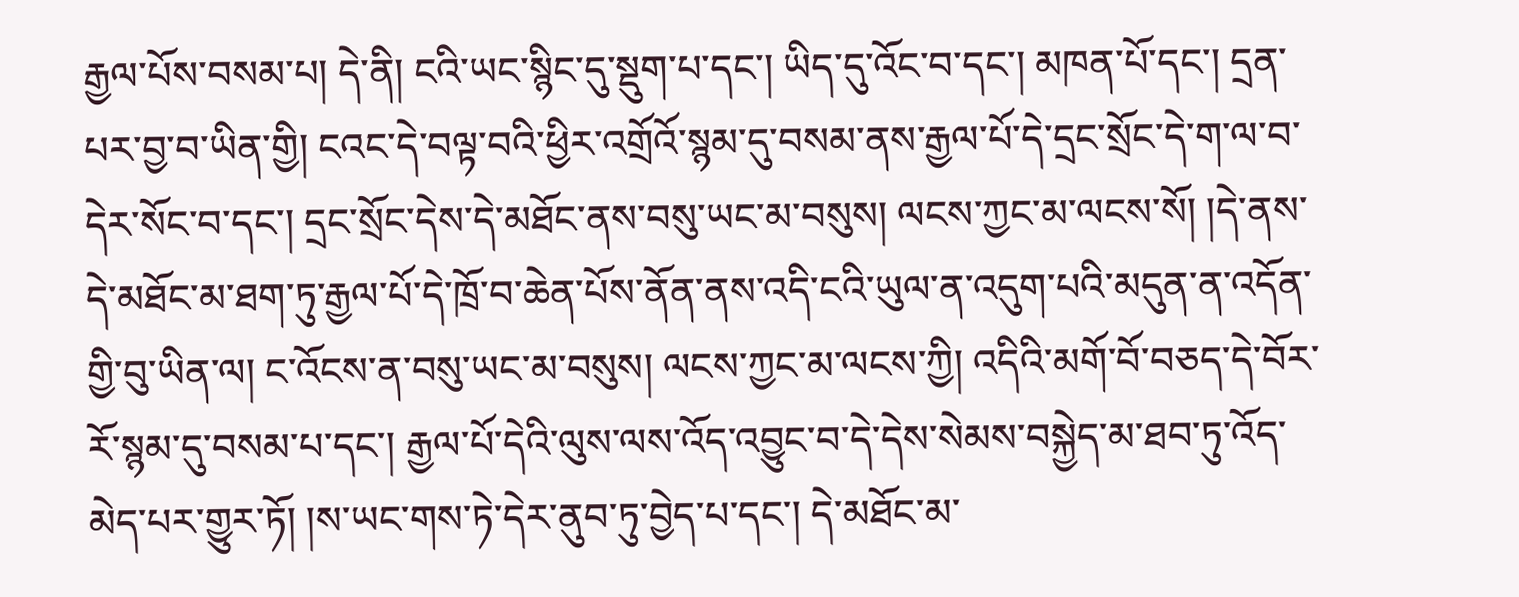རྒྱལ་པོས་བསམ་པ། དེ་ནི། ངའི་ཡང་སྙིང་དུ་སྡུག་པ་དང་། ཡིད་དུ་འོང་བ་དང་། མཁན་པོ་དང་། དྲན་པར་བྱ་བ་ཡིན་གྱི། ངའང་དེ་བལྟ་བའི་ཕྱིར་འགྲོའོ་སྙམ་དུ་བསམ་ནས་རྒྱལ་པོ་དེ་དྲང་སྲོང་དེ་ག་ལ་བ་དེར་སོང་བ་དང་། དྲང་སྲོང་དེས་དེ་མཐོང་ནས་བསུ་ཡང་མ་བསུས། ལངས་ཀྱང་མ་ལངས་སོ། །དེ་ནས་དེ་མཐོང་མ་ཐག་ཏུ་རྒྱལ་པོ་དེ་ཁྲོ་བ་ཆེན་པོས་ནོན་ནས་འདི་ངའི་ཡུལ་ན་འདུག་པའི་མདུན་ན་འདོན་གྱི་བུ་ཡིན་ལ། ང་འོངས་ན་བསུ་ཡང་མ་བསུས། ལངས་ཀྱང་མ་ལངས་ཀྱི། འདིའི་མགོ་བོ་བཅད་དེ་བོར་རོ་སྙམ་དུ་བསམ་པ་དང་། རྒྱལ་པོ་དེའི་ལུས་ལས་འོད་འབྱུང་བ་དེ་དེས་སེམས་བསྐྱེད་མ་ཐབ་ཏུ་འོད་མེད་པར་གྱུར་ཏོ། །ས་ཡང་གས་ཏེ་དེར་ནུབ་ཏུ་བྱེད་པ་དང་། དེ་མཐོང་མ་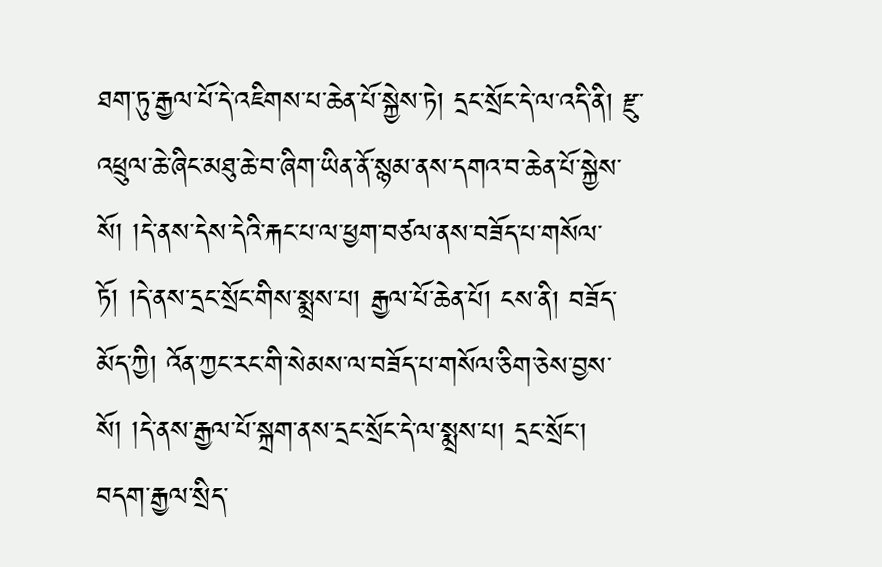ཐག་ཏུ་རྒྱལ་པོ་དེ་འཇིགས་པ་ཆེན་པོ་སྐྱེས་ཏེ། དྲང་སྲོང་དེ་ལ་འདི་ནི། རྫུ་འཕྲུལ་ཆེ་ཞིང་མཐུ་ཆེ་བ་ཞིག་ཡིན་ནོ་སྙམ་ནས་དགའ་བ་ཆེན་པོ་སྐྱེས་སོ། །དེ་ནས་དེས་དེའི་རྐང་པ་ལ་ཕྱག་བཙལ་ནས་བཟོད་པ་གསོལ་ཏོ། །དེ་ནས་དྲང་སྲོང་གིས་སྨྲས་པ། རྒྱལ་པོ་ཆེན་པོ། ངས་ནི། བཟོད་མོད་ཀྱི། འོན་ཀྱང་རང་གི་སེམས་ལ་བཟོད་པ་གསོལ་ཅིག་ཅེས་བྱས་སོ། །དེ་ནས་རྒྱལ་པོ་སྐྲག་ནས་དྲང་སྲོང་དེ་ལ་སྨྲས་པ། དྲང་སྲོང་། བདག་རྒྱལ་སྲིད་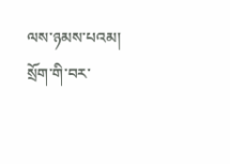ལས་ཉམས་པའམ། སྲོག་གི་བར་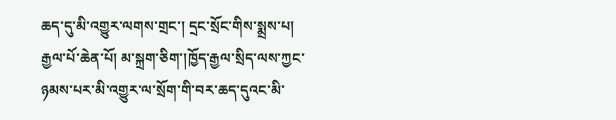ཆད་དུ་མི་འགྱུར་ལགས་གྲང་། དྲང་སྲོང་གིས་སྨྲས་པ། རྒྱལ་པོ་ཆེན་པོ། མ་སྐྲག་ཅིག་།ཁྱོད་རྒྱལ་སྲིད་ལས་ཀྱང་ཉམས་པར་མི་འགྱུར་ལ་སྲོག་གི་བར་ཆད་དུའང་མི་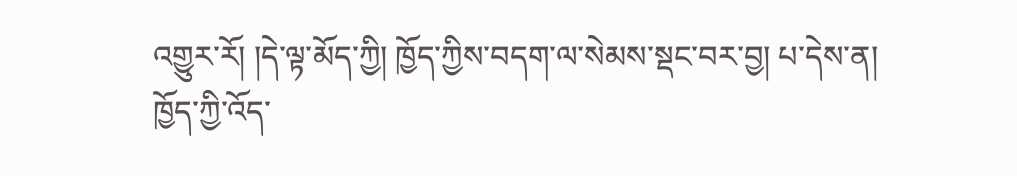འགྱུར་རོ། །དེ་ལྟ་མོད་ཀྱི། ཁྱོད་ཀྱིས་བདག་ལ་སེམས་སྡང་བར་བྱ། པ་དེས་ན། ཁྱོད་ཀྱི་འོད་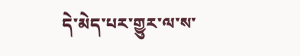དེ་མེད་པར་གྱུར་ལ་ས་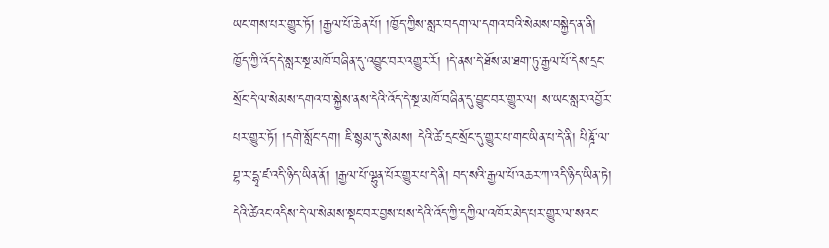ཡང་གས་པར་གྱུར་ཏོ། །རྒྱལ་པོ་ཆེན་པོ། །ཁྱོད་ཀྱིས་སླར་བདག་ལ་དགའ་བའི་སེམས་བསྐྱེད་ན་ནི། ཁྱོད་ཀྱི་འོད་དེ་སླར་སྔ་མཁོ་བཞིན་དུ་འབྱུང་བར་འགྱུར་རོ། །དེ་ནས་དེ་ཐོས་མ་ཐག་ཏུ་རྒྱལ་པོ་དེས་དྲང་སྲོང་དེ་ལ་སེམས་དགའ་བ་སྐྱེས་ནས་དེའི་འོད་དེ་སྔ་མཁོ་བཞིན་དུ་བྱུང་བར་གྱུར་ལ། ས་ཡང་སླར་འབྱོར་པར་གྱུར་ཏོ། །དགེ་སློང་དག། ཇི་སྙམ་དུ་སེམས། དེའི་ཚེ་དྲང་སྲོང་དུ་གྱུར་པ་གང་ཡིན་པ་དེ་ནི། པིཎྜོ་ལ་བྷ་ར་དྷྭ་ཛ་འདི་ཉིད་ཡིན་ནོ། །རྒྱལ་པོ་ལྷུན་པོར་གྱུར་པ་དེ་ནི། བད་སའི་རྒྱལ་པོ་འཆར་ཀ་འདི་ཉིད་ཡིན་ཏེ། དེའི་ཚེའང་འདིས་དེ་ལ་སེམས་སྡང་བར་བྱས་པས་དེའི་འོད་ཀྱི་དཀྱིལ་འཁོར་མེད་པར་གྱུར་ལ་སའང་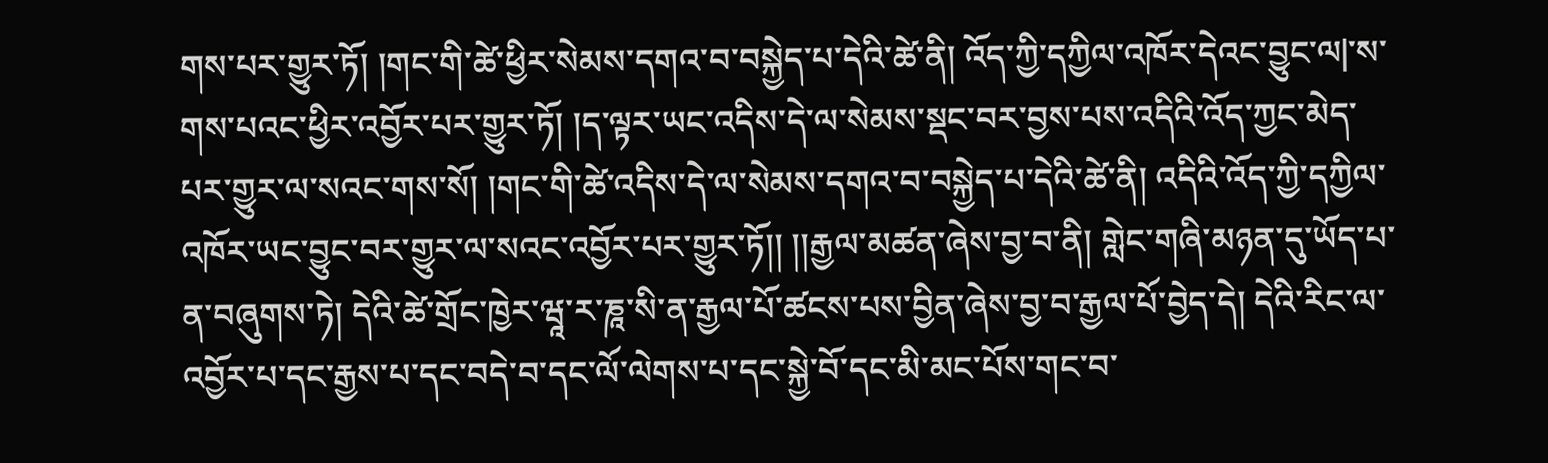གས་པར་གྱུར་ཏོ། །གང་གི་ཚེ་ཕྱིར་སེམས་དགའ་བ་བསྐྱེད་པ་དེའི་ཚེ་ནི། འོད་ཀྱི་དཀྱིལ་འཁོར་དེའང་བྱུང་ལ|་ས་གས་པའང་ཕྱིར་འབྱོར་པར་གྱུར་ཏོ། །ད་ལྟར་ཡང་འདིས་དེ་ལ་སེམས་སྡང་བར་བྱས་པས་འདིའི་འོད་ཀྱང་མེད་པར་གྱུར་ལ་སའང་གས་སོ། །གང་གི་ཚེ་འདིས་དེ་ལ་སེམས་དགའ་བ་བསྐྱེད་པ་དེའི་ཚེ་ནི། འདིའི་འོད་ཀྱི་དཀྱིལ་འཁོར་ཡང་བྱུང་བར་གྱུར་ལ་སའང་འབྱོར་པར་གྱུར་ཏོ།། །།རྒྱལ་མཚན་ཞེས་བྱ་བ་ནི། གླེང་གཞི་མཉན་དུ་ཡོད་པ་ན་བཞུགས་ཏེ། དེའི་ཚེ་གྲོང་ཁྱེར་ཝཱ་ར་ཎཱ་སི་ན་རྒྱལ་པོ་ཚངས་པས་བྱིན་ཞེས་བྱ་བ་རྒྱལ་པོ་བྱེད་དེ། དེའི་རིང་ལ་འབྱོར་པ་དང་རྒྱས་པ་དང་བདེ་བ་དང་ལོ་ལེགས་པ་དང་སྐྱེ་བོ་དང་མི་མང་པོས་གང་བ་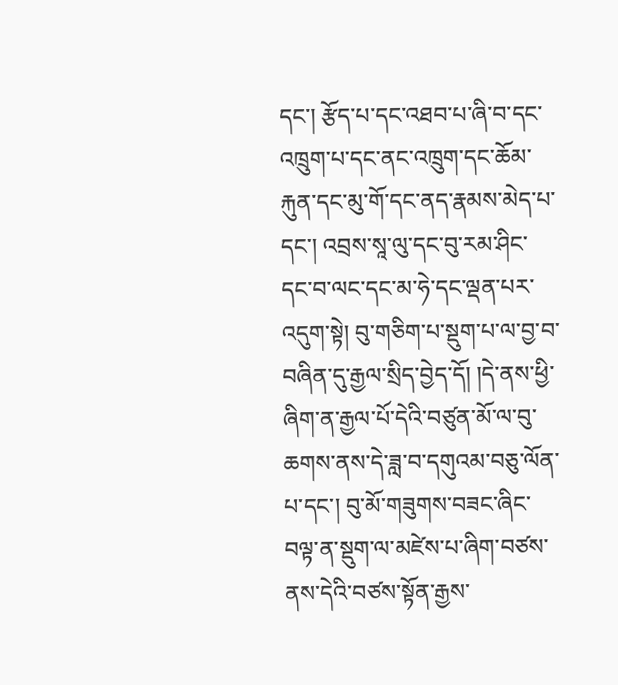དང་། རྩོད་པ་དང་འཐབ་པ་ཞི་བ་དང་འཁྲུག་པ་དང་ནང་འཁྲུག་དང་ཆོམ་རྐུན་དང་མུ་གོ་དང་ནད་རྣམས་མེད་པ་དང་། འབྲས་སཱ་ལུ་དང་བུ་རམ་ཤིང་དང་བ་ལང་དང་མ་ཧེ་དང་ལྡན་པར་འདུག་སྟེ། བུ་གཅིག་པ་སྡུག་པ་ལ་བྱ་བ་བཞིན་དུ་རྒྱལ་སྲིད་བྱེད་དོ། །དེ་ནས་ཕྱི་ཞིག་ན་རྒྱལ་པོ་དེའི་བཙུན་མོ་ལ་བུ་ཆགས་ནས་དེ་ཟླ་བ་དགུའམ་བཅུ་ལོན་པ་དང་། བུ་མོ་གཟུགས་བཟང་ཞིང་བལྟ་ན་སྡུག་ལ་མཛེས་པ་ཞིག་བཙས་ནས་དེའི་བཙས་སྟོན་རྒྱས་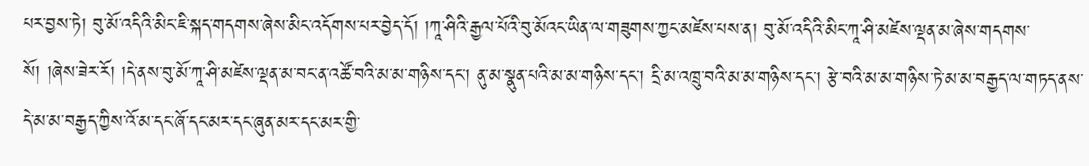པར་བྱས་ཏེ། བུ་མོ་འདིའི་མིང་ཇི་སྐད་གདགས་ཞེས་མིང་འདོགས་པར་བྱེད་དོ། །ཀཱ་ཤིའི་རྒྱལ་པོའི་བུ་མོའང་ཡིན་ལ་གཟུགས་ཀྱང་མཛེས་པས་ན། བུ་མོ་འདིའི་མིང་ཀཱ་ཤི་མཛེས་ལྡན་མ་ཞེས་གདགས་སོ། །ཞེས་ཟེར་རོ། །དེ་ནས་བུ་མོ་ཀཱ་ཤི་མཛེས་ལྡན་མ་བང་ན་འཚོ་བའི་མ་མ་གཉིས་དང་། ནུ་མ་སྣུན་པའི་མ་མ་གཉིས་དང་། དྲི་མ་འཁྲུ་བའི་མ་མ་གཉིས་དང་། རྩེ་བའི་མ་མ་གཉིས་ཏེ་མ་མ་བརྒྱད་ལ་གཏད་ནས་དེ་མ་མ་བརྒྱད་ཀྱིས་འོ་མ་དང་ཞོ་དང་མར་དང་ཞུན་མར་དང་མར་གྱི་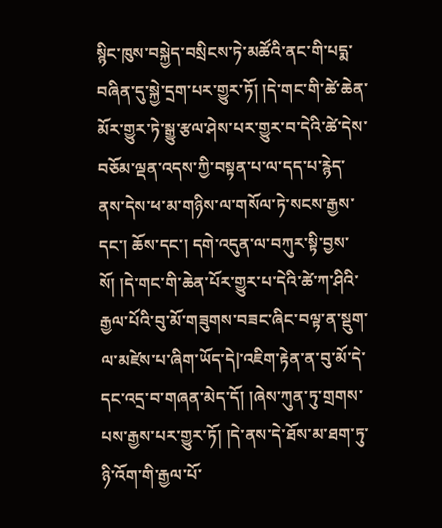སྙིང་ཁུས་བསྐྱེད་བསྲིངས་ཏེ་མཚོའི་ནང་གི་པདྨ་བཞིན་དུ་སྐྱེ་དྲག་པར་གྱུར་ཏོ། །དེ་གང་གི་ཚེ་ཆེན་མོར་གྱུར་ཏེ་སྒྱུ་རྩལ་ཤེས་པར་གྱུར་བ་དེའི་ཚེ་དེས་བཅོམ་ལྡན་འདས་ཀྱི་བསྟན་པ་ལ་དད་པ་རྙེད་ནས་དེས་ཕ་མ་གཉིས་ལ་གསོལ་ཏེ་སངས་རྒྱས་དང་། ཆོས་དང་། དགེ་འདུན་ལ་བཀུར་སྟི་བྱས་སོ། །དེ་གང་གི་ཆེན་པོར་གྱུར་པ་དེའི་ཚེ་ཀ་ཤིའི་རྒྱལ་པོའི་བུ་མོ་གཟུགས་བཟང་ཞིང་བལྟ་ན་སྡུག་ལ་མཛེས་པ་ཞིག་ཡོད་དེ|་འཇིག་རྟེན་ན་བུ་མོ་དེ་དང་འདྲ་བ་གཞན་མེད་དོ། །ཞེས་ཀུན་ཏུ་གྲགས་པས་རྒྱས་པར་གྱུར་ཏོ། །དེ་ནས་དེ་ཐོས་མ་ཐག་ཏུ་ཉི་འོག་གི་རྒྱལ་པོ་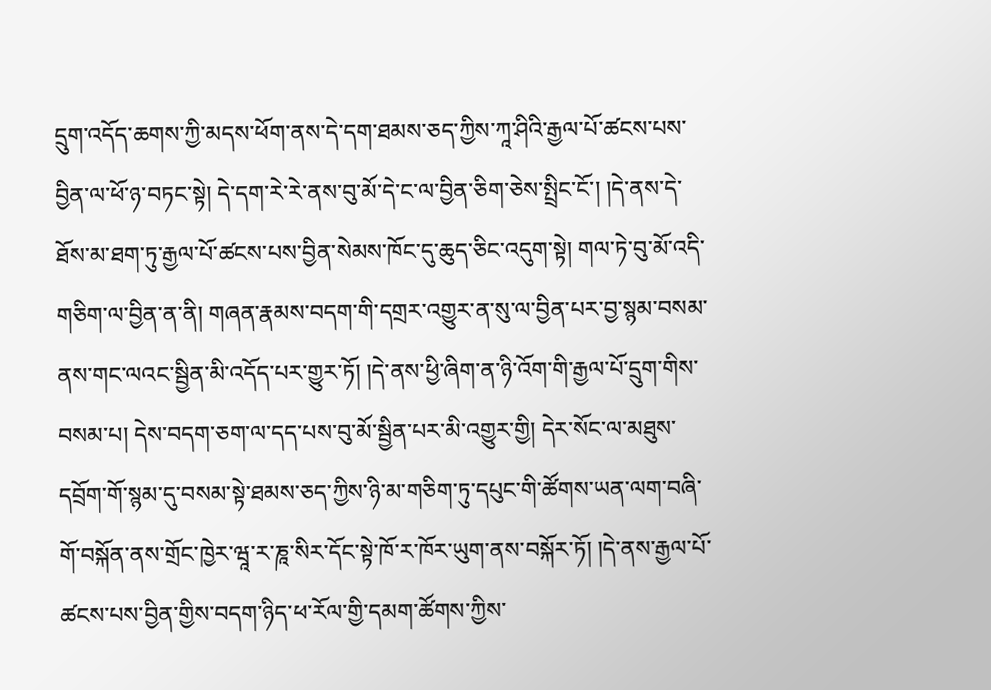དྲུག་འདོད་ཆགས་ཀྱི་མདས་ཕོག་ནས་དེ་དག་ཐམས་ཅད་ཀྱིས་ཀཱ་ཤིའི་རྒྱལ་པོ་ཚངས་པས་བྱིན་ལ་ཕོ་ཉ་བཏང་སྟེ། དེ་དག་རེ་རེ་ནས་བུ་མོ་དེ་ང་ལ་བྱིན་ཅིག་ཅེས་སྤྲིང་ངོ་། །དེ་ནས་དེ་ཐོས་མ་ཐག་ཏུ་རྒྱལ་པོ་ཚངས་པས་བྱིན་སེམས་ཁོང་དུ་ཆུད་ཅིང་འདུག་སྟེ། གལ་ཏེ་བུ་མོ་འདི་གཅིག་ལ་བྱིན་ན་ནི། གཞན་རྣམས་བདག་གི་དགྲར་འགྱུར་ན་སུ་ལ་བྱིན་པར་བྱ་སྙམ་བསམ་ནས་གང་ལའང་སྦྱིན་མི་འདོད་པར་གྱུར་ཏོ། །དེ་ནས་ཕྱི་ཞིག་ན་ཉི་འོག་གི་རྒྱལ་པོ་དྲུག་གིས་བསམ་པ། དེས་བདག་ཅག་ལ་དད་པས་བུ་མོ་སྦྱིན་པར་མི་འགྱུར་གྱི། དེར་སོང་ལ་མཐུས་དབྲོག་གོ་སྙམ་དུ་བསམ་སྟེ་ཐམས་ཅད་ཀྱིས་ཉི་མ་གཅིག་ཏུ་དཔུང་གི་ཚོགས་ཡན་ལག་བཞི་གོ་བསྐོན་ནས་གྲོང་ཁྱེར་ཝཱ་ར་ཎཱ་སིར་དོང་སྟེ་ཁོ་ར་ཁོར་ཡུག་ནས་བསྐོར་ཏོ། །དེ་ནས་རྒྱལ་པོ་ཚངས་པས་བྱིན་གྱིས་བདག་ཉིད་ཕ་རོལ་གྱི་དམག་ཚོགས་ཀྱིས་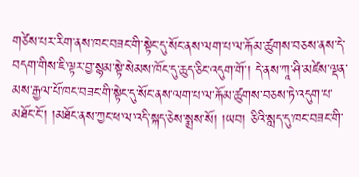གཙེས་པར་རིག་ནས་ཁང་བཟང་གི་སྟེང་དུ་སོང་ནས་ལག་པ་ལ་རྐོམ་ཚུགས་བཅས་ནས་དེ་བདག་གིས་ཇི་ལྟར་བྱ་སྙམ་སྟེ་སེམས་ཁོང་དུ་ཆུད་ཅིང་འདུག་གོ་། དེ་ནས་ཀཱ་ཤི་མཛེས་ལྡན་མས་རྒྱལ་པོ་ཁང་བཟང་གི་སྟེང་དུ་སོང་ནས་ལག་པ་ལ་རྐོམ་ཚུགས་བཅས་ཏེ་འདུག་པ་མཐོང་ངོ་། །མཐོང་ནས་ཀྱང་ཕ་ལ་འདི་སྐད་ཅེས་སྨྲས་སོ། །ཡབ། ཅིའི་སླད་དུ་ཁང་བཟང་གི་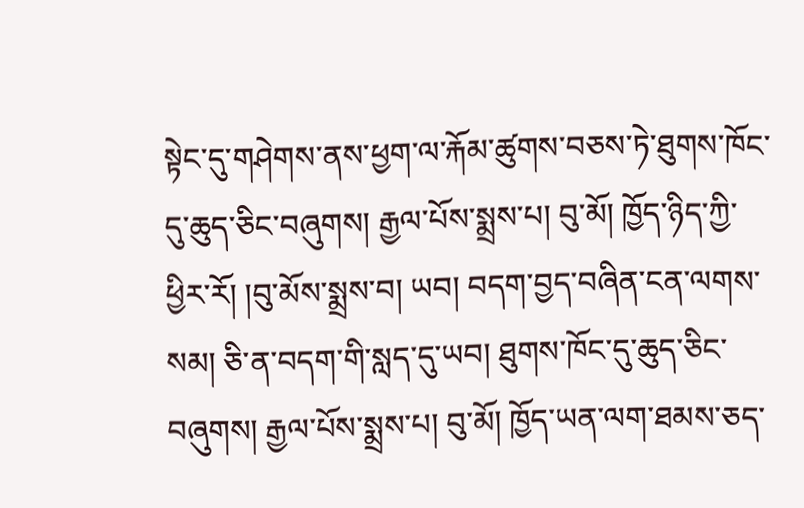སྟེང་དུ་གཤེགས་ནས་ཕྱག་ལ་རྐོམ་ཚུགས་བཅས་ཏེ་ཐུགས་ཁོང་དུ་ཆུད་ཅིང་བཞུགས། རྒྱལ་པོས་སྨྲས་པ། བུ་མོ། ཁྱོད་ཉིད་ཀྱི་ཕྱིར་རོ། །བུ་མོས་སྨྲས་བ། ཡབ། བདག་བྱད་བཞིན་ངན་ལགས་སམ། ཅི་ན་བདག་གི་སླད་དུ་ཡབ། ཐུགས་ཁོང་དུ་ཆུད་ཅིང་བཞུགས། རྒྱལ་པོས་སྨྲས་པ། བུ་མོ། ཁྱོད་ཡན་ལག་ཐམས་ཅད་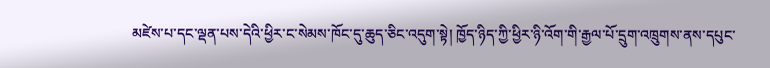མཛེས་པ་དང་ལྡན་པས་དེའི་ཕྱིར་ང་སེམས་ཁོང་དུ་ཆུད་ཅིང་འདུག་སྟེ། ཁྱོད་ཉིད་ཀྱི་ཕྱིར་ཉི་འོག་གི་རྒྱལ་པོ་དྲུག་འཁྲུགས་ནས་དཔུང་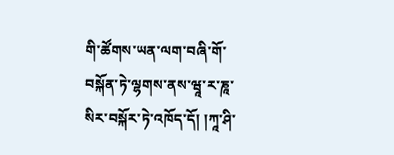གི་ཚོགས་ཡན་ལག་བཞི་གོ་བསྐོན་ཏེ་ལྷགས་ནས་ཝཱ་ར་ཎཱ་སིར་བསྐོར་ཏེ་འཁོད་དོ། །ཀཱ་ཤི་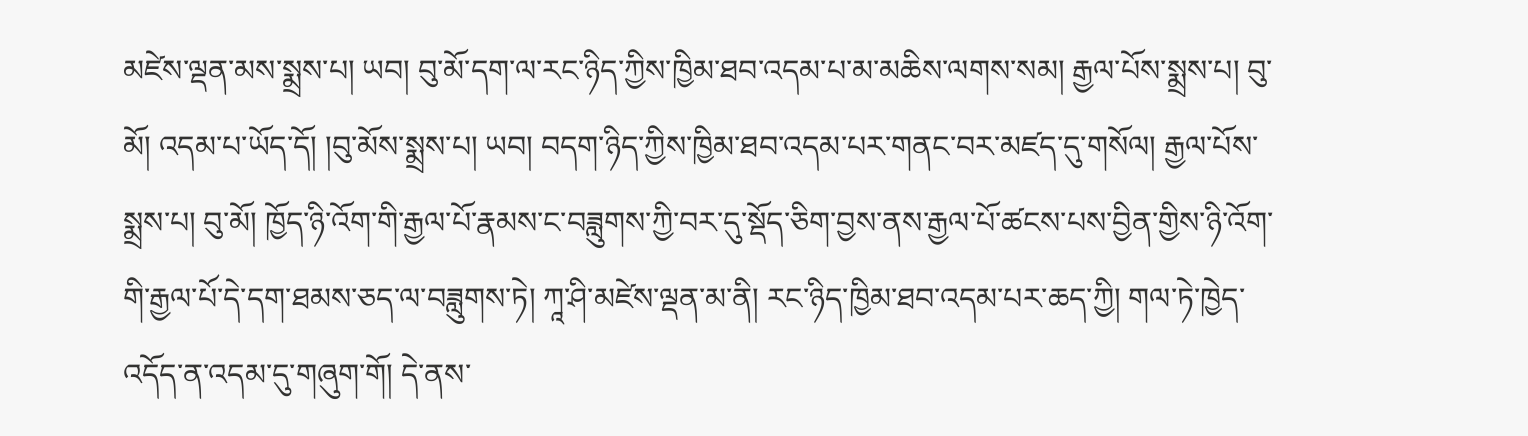མཛེས་ལྡན་མས་སྨྲས་པ། ཡབ། བུ་མོ་དག་ལ་རང་ཉིད་ཀྱིས་ཁྱིམ་ཐབ་འདམ་པ་མ་མཆིས་ལགས་སམ། རྒྱལ་པོས་སྨྲས་པ། བུ་མོ། འདམ་པ་ཡོད་དོ། །བུ་མོས་སྨྲས་པ། ཡབ། བདག་ཉིད་ཀྱིས་ཁྱིམ་ཐབ་འདམ་པར་གནང་བར་མཛད་དུ་གསོལ། རྒྱལ་པོས་སྨྲས་པ། བུ་མོ། ཁྱོད་ཉི་འོག་གི་རྒྱལ་པོ་རྣམས་ང་བཟླུགས་ཀྱི་བར་དུ་སྡོད་ཅིག་བྱས་ནས་རྒྱལ་པོ་ཚངས་པས་བྱིན་གྱིས་ཉི་འོག་གི་རྒྱལ་པོ་དེ་དག་ཐམས་ཅད་ལ་བཟླུགས་ཏེ། ཀཱ་ཤི་མཛེས་ལྡན་མ་ནི། རང་ཉིད་ཁྱིམ་ཐབ་འདམ་པར་ཆད་ཀྱི། གལ་ཏེ་ཁྱེད་འདོད་ན་འདམ་དུ་གཞུག་གོ། དེ་ནས་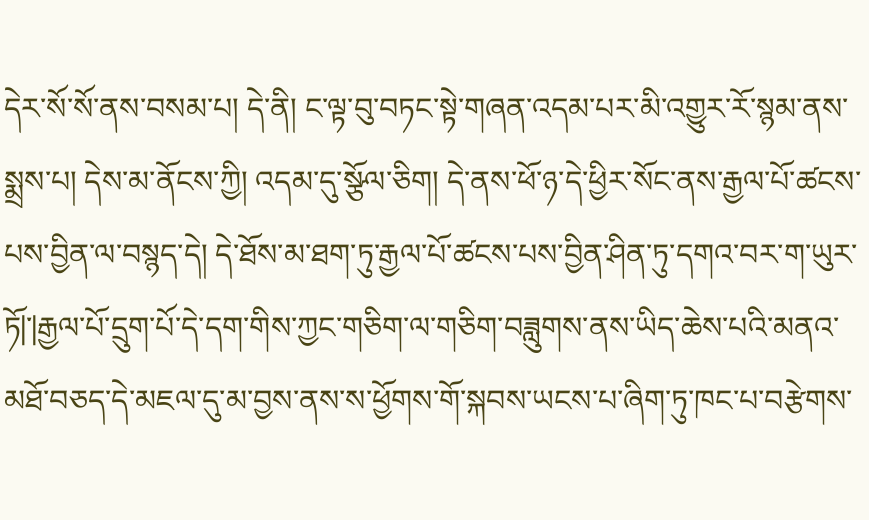དེར་སོ་སོ་ནས་བསམ་པ། དེ་ནི། ང་ལྟ་བུ་བཏང་སྟེ་གཞན་འདམ་པར་མི་འགྱུར་རོ་སྙམ་ནས་སྨྲས་པ། དེས་མ་ནོངས་ཀྱི། འདམ་དུ་སྩོལ་ཅིག། དེ་ནས་ཕོ་ཉ་དེ་ཕྱིར་སོང་ནས་རྒྱལ་པོ་ཚངས་པས་བྱིན་ལ་བསྙད་དེ། དེ་ཐོས་མ་ཐག་ཏུ་རྒྱལ་པོ་ཚངས་པས་བྱིན་ཤིན་ཏུ་དགའ་བར་ག་ཡུར་ཏོ|་|རྒྱལ་པོ་དྲུག་པོ་དེ་དག་གིས་ཀྱང་གཅིག་ལ་གཅིག་བཟླུགས་ནས་ཡིད་ཆེས་པའི་མནའ་མཐོ་བཅད་དེ་མཇལ་དུ་མ་བྱས་ནས་ས་ཕྱོགས་གོ་སྐབས་ཡངས་པ་ཞིག་ཏུ་ཁང་པ་བརྩེགས་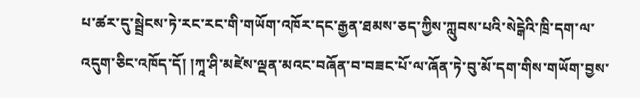པ་ཚར་དུ་སྦྲེངས་ཏེ་རང་རང་གི་གཡོག་འཁོར་དང་རྒྱན་ཐམས་ཅད་ཀྱིས་ཀླུབས་པའི་སེངྒེའི་ཁྲི་དག་ལ་འདུག་ཅིང་འཁོད་དོ། །ཀཱ་ཤི་མཛེས་ལྡན་མའང་བཞོན་བ་བཟང་པོ་ལ་ཞོན་ཏེ་བུ་མོ་དག་གིས་གཡོག་བྱས་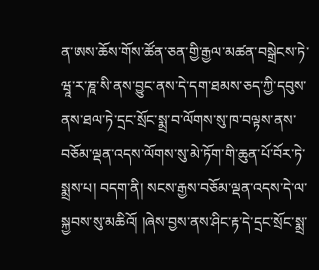ན་ཨས་ཆོས་གོས་ཚོན་ཅན་གྱི་རྒྱལ་མཚན་བསྒྲེངས་ཏེ་ཝཱ་ར་ཎཱ་སི་ནས་བྱུང་ནས་དེ་དག་ཐམས་ཅད་ཀྱི་དབུས་ནས་ཐལ་ཏེ་དྲང་སྲོང་སྨྲ་བ་ལོགས་སུ་ཁ་བལྟས་ནས་བཅོམ་ལྡན་འདས་ལོགས་སུ་མེ་ཏོག་གི་ཆུན་པོ་བོར་ཏེ་སྨྲས་པ། བདག་ནི། སངས་རྒྱས་བཅོམ་ལྡན་འདས་དེ་ལ་སྐྱབས་སུ་མཆིའོ། །ཞེས་བྱས་ནས་ཤིང་རྟ་དེ་དྲང་སྲོང་སྨྲ་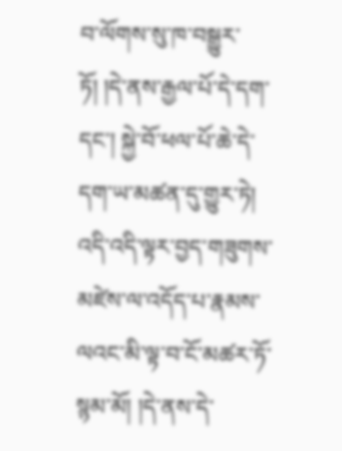བ་ལོགས་སུ་ཁ་བསྒྱུར་ཏོ། །དེ་ནས་རྒྱལ་པོ་དེ་དག་དང་། སྐྱེ་བོ་ཕལ་པོ་ཆེ་དེ་དག་ཡ་མཚན་དུ་གྱུར་ཏེ། འདི་འདི་ལྟར་བྱད་གཟུགས་མཛེས་ལ་འདོད་པ་རྣམས་ལའང་མི་ལྟ་བ་ངོ་མཚར་ཏོ་སྙམ་མོ། །དེ་ནས་དེ་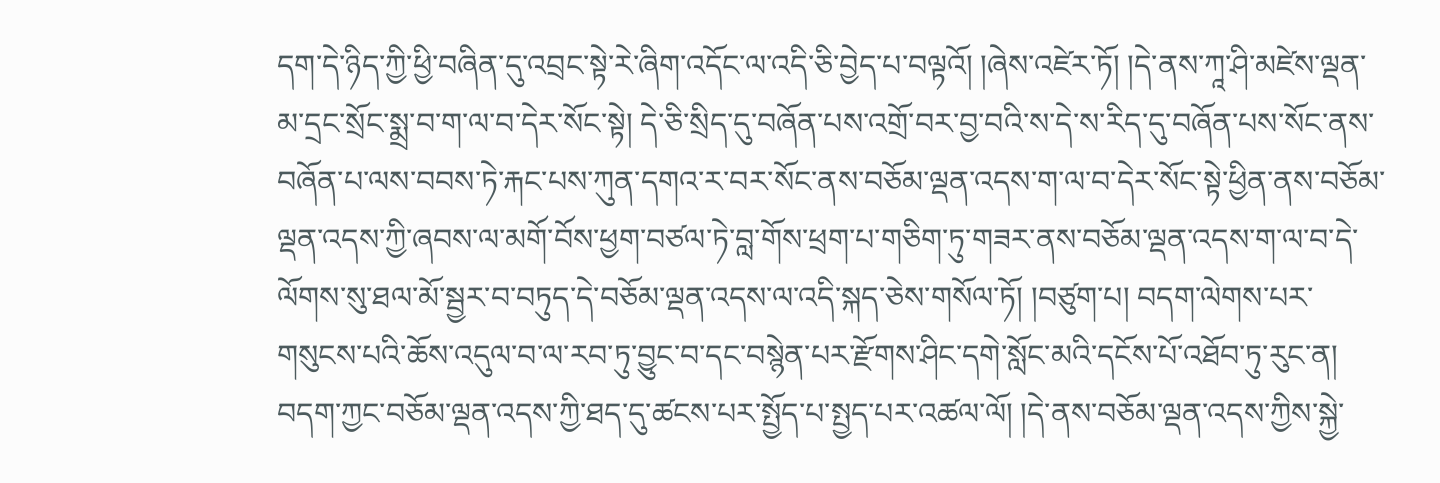དག་དེ་ཉིད་ཀྱི་ཕྱི་བཞིན་དུ་འབྲང་སྟེ་རེ་ཞིག་འདོང་ལ་འདི་ཅི་བྱེད་པ་བལྟའོ། །ཞེས་འཛེར་ཏོ། །དེ་ནས་ཀཱ་ཤི་མཛེས་ལྡན་མ་དྲང་སྲོང་སྨྲ་བ་ག་ལ་བ་དེར་སོང་སྟེ། དེ་ཅི་སྲིད་དུ་བཞོན་པས་འགྲོ་བར་བྱ་བའི་ས་དེ་ས་རིད་དུ་བཞོན་པས་སོང་ནས་བཞོན་པ་ལས་བབས་ཏེ་རྐང་པས་ཀུན་དགའ་ར་བར་སོང་ནས་བཅོམ་ལྡན་འདས་ག་ལ་བ་དེར་སོང་སྟེ་ཕྱིན་ནས་བཅོམ་ལྡན་འདས་ཀྱི་ཞབས་ལ་མགོ་བོས་ཕྱག་བཙལ་ཏེ་བླ་གོས་ཕྲག་པ་གཅིག་ཏུ་གཟར་ནས་བཅོམ་ལྡན་འདས་ག་ལ་བ་དེ་ལོགས་སུ་ཐལ་མོ་སྦྱར་བ་བཏུད་དེ་བཅོམ་ལྡན་འདས་ལ་འདི་སྐད་ཅེས་གསོལ་ཏོ། །བཙུག་པ། བདག་ལེགས་པར་གསུངས་པའི་ཆོས་འདུལ་བ་ལ་རབ་ཏུ་བྱུང་བ་དང་བསྙེན་པར་རྫོགས་ཤིང་དགེ་སློང་མའི་དངོས་པོ་འཐོབ་ཏུ་རུང་ན། བདག་ཀྱང་བཅོམ་ལྡན་འདས་ཀྱི་ཐད་དུ་ཚངས་པར་སྤྱོད་པ་སྤྱད་པར་འཚལ་ལོ། །དེ་ནས་བཅོམ་ལྡན་འདས་ཀྱིས་སྐྱེ་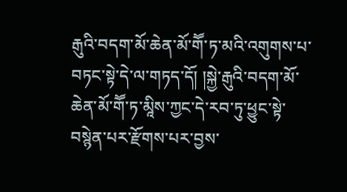རྒུའི་བདག་མོ་ཆེན་མོ་གཽ་ཏ་མའི་འགུགས་པ་བཏང་སྟེ་དེ་ལ་གཏད་དོ། །སྐྱེ་རྒུའི་བདག་མོ་ཆེན་མོ་གཽ་ཏ་མཱིས་ཀྱང་དེ་རབ་ཏུ་ཕྱུང་སྟེ་བསྙེན་པར་རྫོགས་པར་བྱས་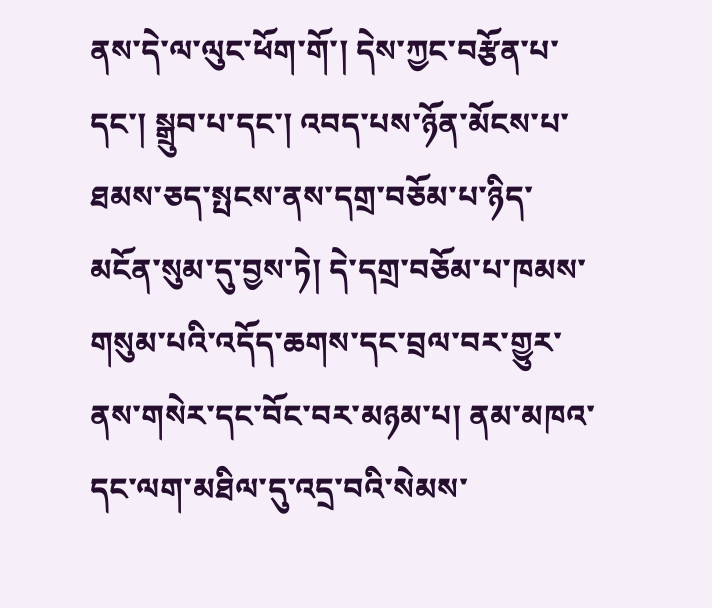ནས་དེ་ལ་ལུང་ཕོག་གོ་། དེས་ཀྱང་བརྩོན་པ་དང་། སྒྲུབ་པ་དང་། འབད་པས་ཉོན་མོངས་པ་ཐམས་ཅད་སྤངས་ནས་དགྲ་བཅོམ་པ་ཉིད་མངོན་སུམ་དུ་བྱས་ཏེ། དེ་དགྲ་བཅོམ་པ་ཁམས་གསུམ་པའི་འདོད་ཆགས་དང་བྲལ་བར་གྱུར་ནས་གསེར་དང་བོང་བར་མཉམ་པ། ནམ་མཁའ་དང་ལག་མཐིལ་དུ་འདྲ་བའི་སེམས་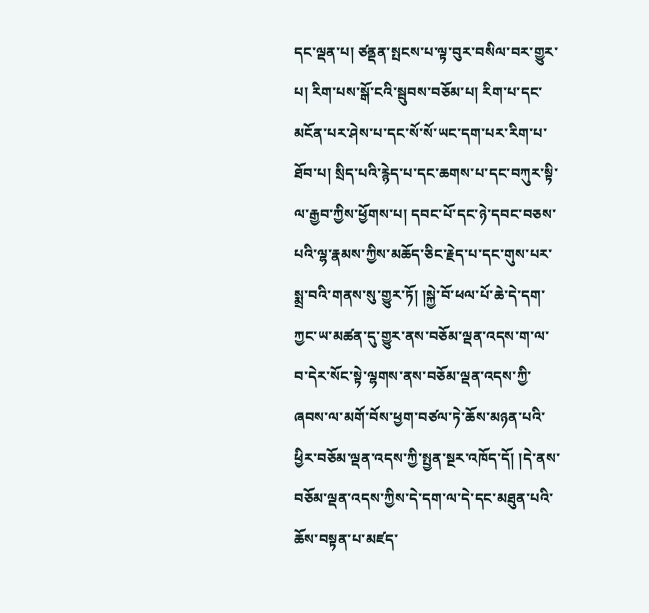དང་ལྡན་པ། ཙནྡན་སྤངས་པ་ལྟ་བུར་བསིལ་བར་གྱུར་པ། རིག་པས་སྒོ་ངའི་སྦུབས་བཅོམ་པ། རིག་པ་དང་མངོན་པར་ཤེས་པ་དང་སོ་སོ་ཡང་དག་པར་རིག་པ་ཐོབ་པ། སྲིད་པའི་རྙེད་པ་དང་ཆགས་པ་དང་བཀུར་སྟི་ལ་རྒྱབ་ཀྱིས་ཕྱོགས་པ། དབང་པོ་དང་ཉེ་དབང་བཅས་པའི་ལྷ་རྣམས་ཀྱིས་མཆོད་ཅིང་རྗེད་པ་དང་གུས་པར་སྨྲ་བའི་གནས་སུ་གྱུར་ཏོ། །སྐྱེ་བོ་ཕལ་པོ་ཆེ་དེ་དག་ཀྱང་ཡ་མཚན་དུ་གྱུར་ནས་བཅོམ་ལྡན་འདས་ག་ལ་བ་དེར་སོང་སྟེ་ལྷགས་ནས་བཅོམ་ལྡན་འདས་ཀྱི་ཞབས་ལ་མགོ་བོས་ཕྱག་བཙལ་ཏེ་ཆོས་མཉན་པའི་ཕྱིར་བཅོམ་ལྡན་འདས་ཀྱི་སྤྱན་སྔར་འཁོད་དོ། །དེ་ནས་བཅོམ་ལྡན་འདས་ཀྱིས་དེ་དག་ལ་དེ་དང་མཐུན་པའི་ཆོས་བསྟན་པ་མཛད་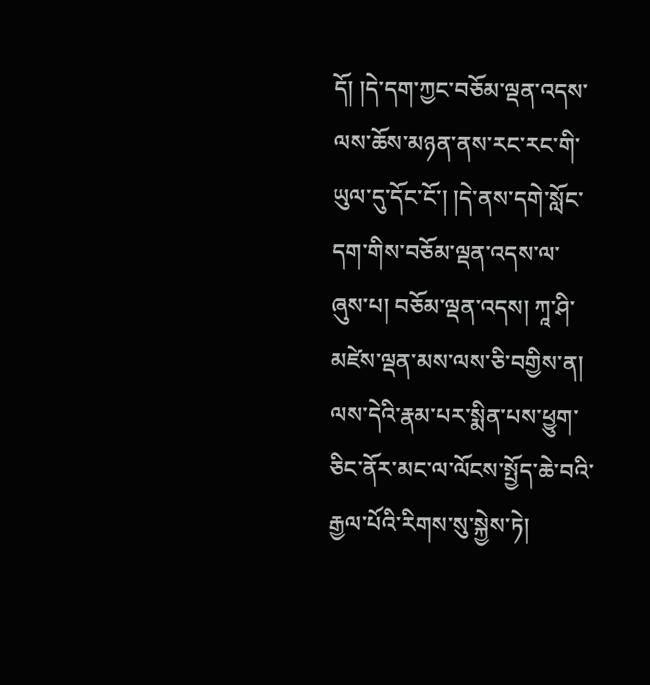དོ། །དེ་དག་ཀྱང་བཅོམ་ལྡན་འདས་ལས་ཆོས་མཉན་ནས་རང་རང་གི་ཡུལ་དུ་དོང་ངོ་། །དེ་ནས་དགེ་སློང་དག་གིས་བཅོམ་ལྡན་འདས་ལ་ཞུས་པ། བཅོམ་ལྡན་འདས། ཀཱ་ཤི་མཛེས་ལྡན་མས་ལས་ཅི་བགྱིས་ན། ལས་དེའི་རྣམ་པར་སྨིན་པས་ཕྱུག་ཅིང་ནོར་མང་ལ་ལོངས་སྤྱོད་ཆེ་བའི་རྒྱལ་པོའི་རིགས་སུ་སྐྱེས་ཏེ།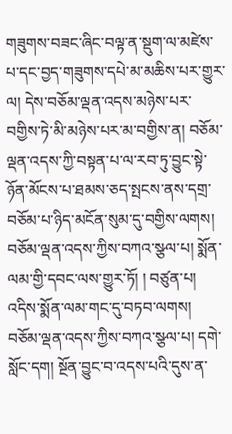གཟུགས་བཟང་ཞིང་བལྟ་ན་སྡུག་ལ་མཛེས་པ་དང་བྱད་གཟུགས་དཔེ་མ་མཆིས་པར་གྱུར་ལ། དེས་བཅོམ་ལྡན་འདས་མཉེས་པར་བགྱིས་ཏེ་མི་མཉེས་པར་མ་བགྱིས་ན། བཅོམ་ལྡན་འདས་ཀྱི་བསྟན་པ་ལ་རབ་ཏུ་བྱུང་སྟེ་ཉོན་མོངས་པ་ཐམས་ཅད་སྤངས་ནས་དགྲ་བཅོམ་པ་ཉིད་མངོན་སུམ་དུ་བགྱིས་ལགས། བཅོམ་ལྡན་འདས་ཀྱིས་བཀའ་སྩལ་པ། སྨོན་ལམ་གྱི་དབང་ལས་གྱུར་ཏོ། ། བཙུན་པ། འདིས་སྨོན་ལམ་གང་དུ་བཏབ་ལགས། བཅོམ་ལྡན་འདས་ཀྱིས་བཀའ་སྩལ་པ། དགེ་སློང་དག། སྔོན་བྱུང་བ་འདས་པའི་དུས་ན་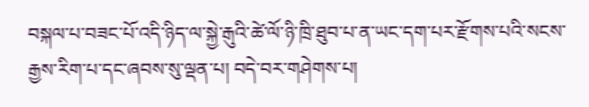བསྐལ་པ་བཟང་པོ་འདི་ཉིད་ལ་སྐྱེ་རྒུའི་ཚེ་ལོ་ཉི་ཁྲི་ཐུབ་པ་ན་ཡང་དག་པར་རྫོགས་པའི་སངས་རྒྱས་རིག་པ་དང་ཞབས་སུ་ལྡན་པ། བདེ་བར་གཤེགས་པ།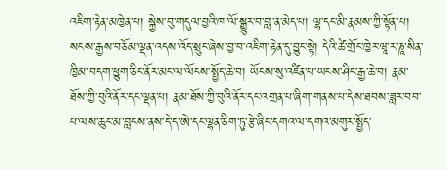འཇིག་རྟེན་མཁྱེན་པ། སྐྱེས་བུ་གདུལ་བྱའི་ཁ་ལོ་སྒྱུར་བ་བླ་ན་མེད་པ། ལྷ་དང་མི་རྣམས་ཀྱི་སྟོན་པ། སངས་རྒྱས་བཅོམ་ལྡན་འདས་འོད་སྲུང་ཞེས་བྱ་བ་འཇིག་རྟེན་དུ་བྱུང་སྟེ། དེའི་ཚེ་གྲོང་ཁྱེར་ཝཱ་ར་ཎཱ་སིན་ཁྱིམ་བདག་ཕྱུག་ཅིང་ནོར་མང་ལ་ལོངས་སྤྱོད་ཆེ་བ། ཡོངས་སུ་འཛིན་པ་ཡངས་ཤིང་རྒྱ་ཆེ་བ། རྣམ་ཐོས་ཀྱི་བུའི་ནོར་དང་ལྡན་པ། རྣམ་ཐོས་ཀྱི་བུའི་ནོར་དང་འགྲན་པ་ཞིག་གནས་པ་དེས་ཐབས་ཟླར་བབ་པ་ལས་ཆུང་མ་བླངས་ནས་དེ་ད་ཨེ་དང་ལྷན་ཅིག་ཏུ་རྩེ་ཞིང་དགའ་ལ་དགའ་མགུར་སྤྱོད་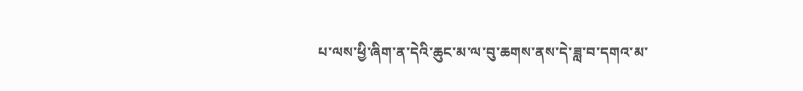པ་ལས་ཕྱི་ཞིག་ན་དེའི་ཆུང་མ་ལ་བུ་ཆགས་ནས་དེ་ཟླ་བ་དགའ་མ་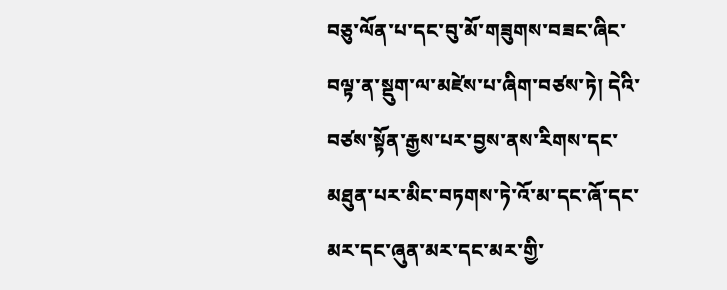བཅུ་ལོན་པ་དང་བུ་མོ་གཟུགས་བཟང་ཞིང་བལྟ་ན་སྡུག་ལ་མཛེས་པ་ཞིག་བཙས་ཏེ། དེའི་བཙས་སྟོན་རྒྱས་པར་བྱས་ནས་རིགས་དང་མཐུན་པར་མིང་བཏགས་ཏེ་འོ་མ་དང་ཞོ་དང་མར་དང་ཞུན་མར་དང་མར་གྱི་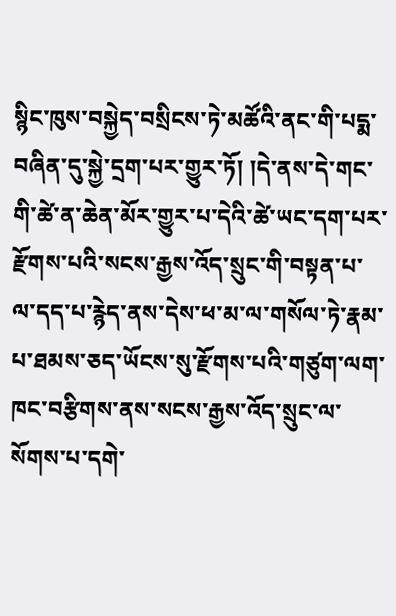སྙིང་ཁུས་བསྐྱེད་བསྲིངས་ཏེ་མཚོའི་ནང་གི་པདྨ་བཞིན་དུ་སྐྱེ་དྲག་པར་གྱུར་ཏོ། །དེ་ནས་དེ་གང་གི་ཚེ་ན་ཆེན་མོར་གྱུར་པ་དེའི་ཚེ་ཡང་དག་པར་རྫོགས་པའི་སངས་རྒྱས་འོད་སྲུང་གི་བསྟན་པ་ལ་དད་པ་རྙེད་ནས་དེས་ཕ་མ་ལ་གསོལ་ཏེ་རྣམ་པ་ཐམས་ཅད་ཡོངས་སུ་རྫོགས་པའི་གཙུག་ལག་ཁང་བརྩིགས་ནས་སངས་རྒྱས་འོད་སྲུང་ལ་སོགས་པ་དགེ་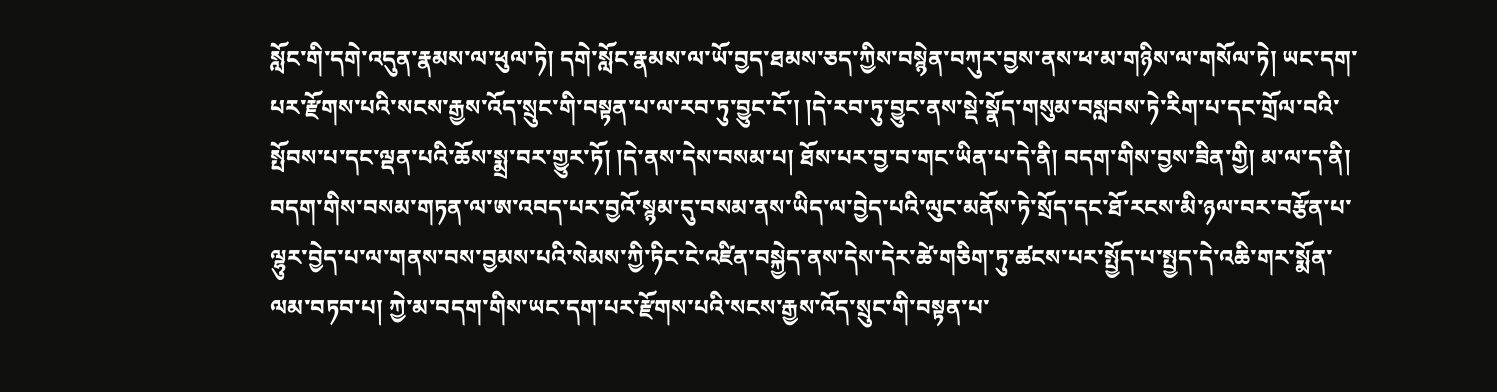སློང་གི་དགེ་འདུན་རྣམས་ལ་ཕུལ་ཏེ། དགེ་སློང་རྣམས་ལ་ཡོ་བྱད་ཐམས་ཅད་ཀྱིས་བསྙེན་བཀུར་བྱས་ནས་ཕ་མ་གཉིས་ལ་གསོལ་ཏེ། ཡང་དག་པར་རྫོགས་པའི་སངས་རྒྱས་འོད་སྲུང་གི་བསྟན་པ་ལ་རབ་ཏུ་བྱུང་ངོ་། །དེ་རབ་ཏུ་བྱུང་ནས་སྡེ་སྣོད་གསུམ་བསླབས་ཏེ་རིག་པ་དང་གྲོལ་བའི་སྤོབས་པ་དང་ལྡན་པའི་ཆོས་སྨྲ་བར་གྱུར་ཏོ། །དེ་ནས་དེས་བསམ་པ། ཐོས་པར་བྱ་བ་གང་ཡིན་པ་དེ་ནི། བདག་གིས་བྱས་ཟིན་གྱི། མ་ལ་ད་ནི། བདག་གིས་བསམ་གཏན་ལ་ཨ་འབད་པར་བྱའོ་སྙམ་དུ་བསམ་ནས་ཡིད་ལ་བྱེད་པའི་ལུང་མནོས་ཏེ་སྲོད་དང་ཐོ་རངས་མི་ཉལ་བར་བརྩོན་པ་ལྷུར་བྱེད་པ་ལ་གནས་བས་བྱམས་པའི་སེམས་ཀྱི་ཏིང་ངེ་འཛིན་བསྐྱེད་ནས་དེས་དེར་ཚེ་གཅིག་ཏུ་ཚངས་པར་སྤྱོད་པ་སྤྱད་དེ་འཆི་གར་སྨོན་ལམ་བཏབ་པ། ཀྱེ་མ་བདག་གིས་ཡང་དག་པར་རྫོགས་པའི་སངས་རྒྱས་འོད་སྲུང་གི་བསྟན་པ་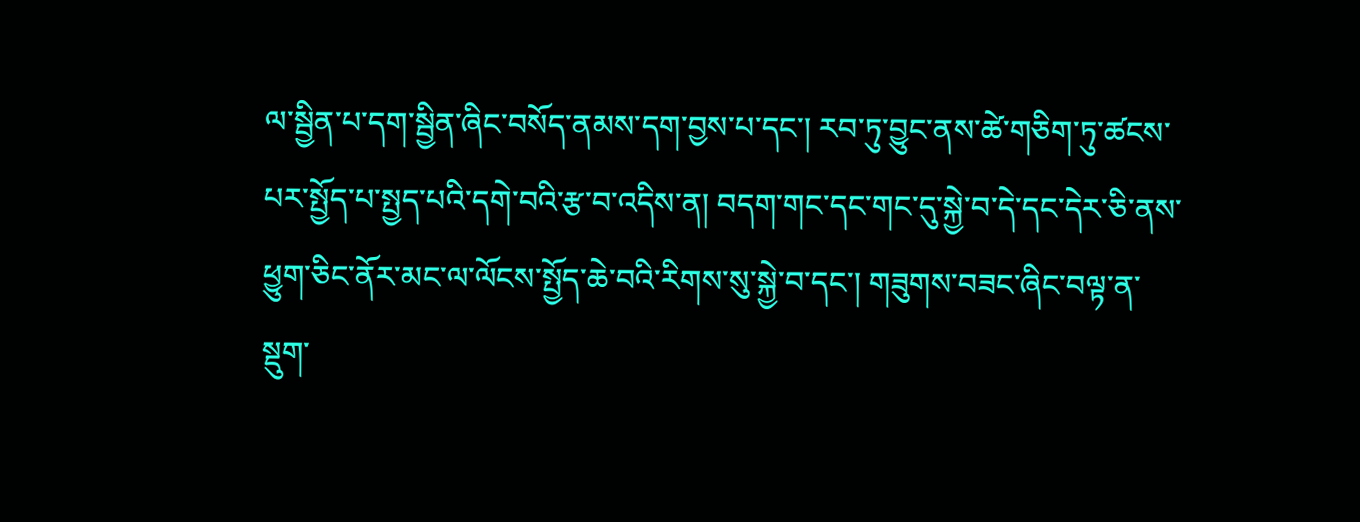ལ་སྦྱིན་པ་དག་སྦྱིན་ཞིང་བསོད་ནམས་དག་བྱས་པ་དང་། རབ་ཏུ་བྱུང་ནས་ཚེ་གཅིག་ཏུ་ཚངས་པར་སྤྱོད་པ་སྤྱད་པའི་དགེ་བའི་རྩ་བ་འདིས་ན། བདག་གང་དང་གང་དུ་སྐྱེ་བ་དེ་དང་དེར་ཅི་ནས་ཕྱུག་ཅིང་ནོར་མང་ལ་ལོངས་སྤྱོད་ཆེ་བའི་རིགས་སུ་སྐྱེ་བ་དང་། གཟུགས་བཟང་ཞིང་བལྟ་ན་སྡུག་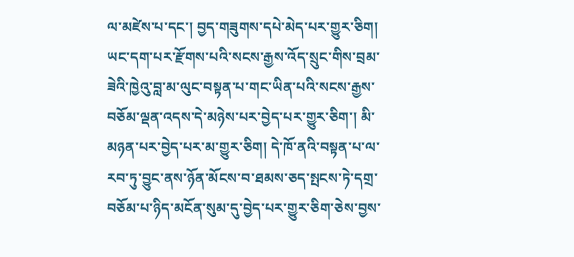ལ་མཛེས་པ་དང་། བྱད་གཟུགས་དཔེ་མེད་པར་གྱུར་ཅིག། ཡང་དག་པར་རྫོགས་པའི་སངས་རྒྱས་འོད་སྲུང་གིས་བྲམ་ཟེའི་ཁྱེའུ་བླ་མ་ལུང་བསྟན་པ་གང་ཡིན་པའི་སངས་རྒྱས་བཅོམ་ལྡན་འདས་དེ་མཉེས་པར་བྱེད་པར་གྱུར་ཅིག་། མི་མཉན་པར་བྱེད་པར་མ་གྱུར་ཅིག། དེ་ཁོ་ནའི་བསྟན་པ་ལ་རབ་ཏུ་བྱུང་ནས་ཉོན་མོངས་བ་ཐམས་ཅད་སྤངས་ཏེ་དགྲ་བཅོམ་པ་ཉིད་མངོན་སུམ་དུ་བྱེད་པར་གྱུར་ཅིག་ཅེས་བྱས་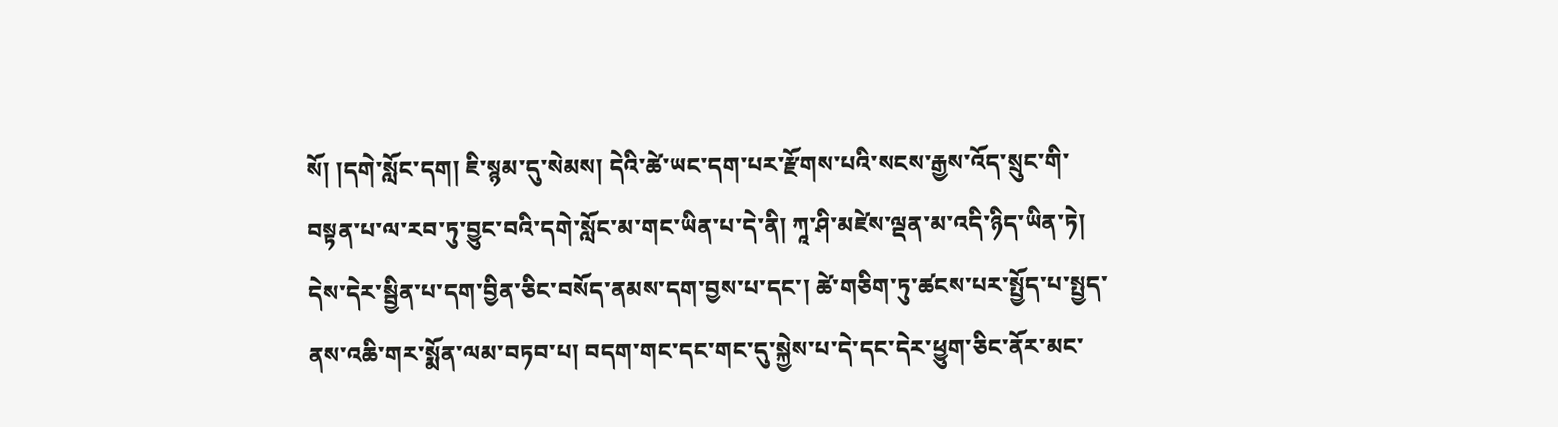སོ། །དགེ་སློང་དག། ཇི་སྙམ་དུ་སེམས། དེའི་ཚེ་ཡང་དག་པར་རྫོགས་པའི་སངས་རྒྱས་འོད་སྲུང་གི་བསྟན་པ་ལ་རབ་ཏུ་བྱུང་བའི་དགེ་སློང་མ་གང་ཡིན་པ་དེ་ནི། ཀཱ་ཤི་མཛེས་ལྡན་མ་འདི་ཉིད་ཡིན་ཏེ། དེས་དེར་སྦྱིན་པ་དག་བྱིན་ཅིང་བསོད་ནམས་དག་བྱས་པ་དང་། ཚེ་གཅིག་ཏུ་ཚངས་པར་སྤྱོད་པ་སྤྱད་ནས་འཆི་གར་སྨོན་ལམ་བཏབ་པ། བདག་གང་དང་གང་དུ་སྐྱེས་པ་དེ་དང་དེར་ཕྱུག་ཅིང་ནོར་མང་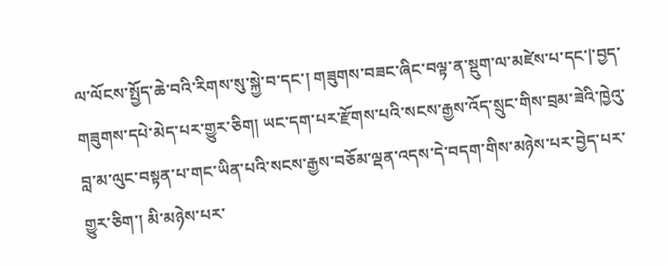ལ་ལོངས་སྤྱོད་ཆེ་བའི་རིགས་སུ་སྐྱེ་བ་དང་། གཟུགས་བཟང་ཞིང་བལྟ་ན་སྡུག་ལ་མཛེས་པ་དང་|་བྱད་གཟུགས་དཔེ་མེད་པར་གྱུར་ཅིག། ཡང་དག་པར་རྫོགས་པའི་སངས་རྒྱས་འོད་སྲུང་གིས་བྲམ་ཟེའི་ཁྱེའུ་བླ་མ་ལུང་བསྟན་པ་གང་ཡིན་པའི་སངས་རྒྱས་བཅོམ་ལྡན་འདས་དེ་བདག་གིས་མཉེས་པར་བྱེད་པར་གྱུར་ཅིག་། མི་མཉེས་པར་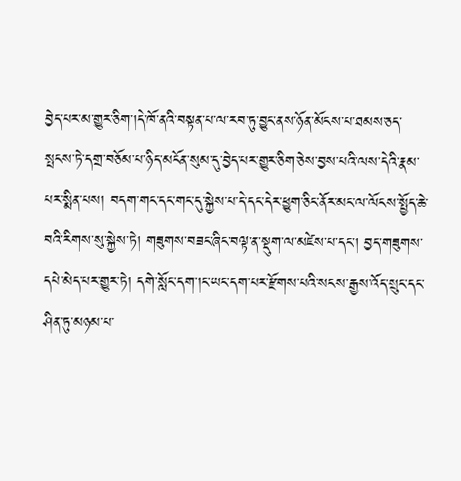བྱེད་པར་མ་གྱུར་ཅིག་།དེ་ཁོ་ནའི་བསྟན་པ་ལ་རབ་ཏུ་བྱུང་ནས་ཉོན་མོངས་པ་ཐམས་ཅད་སྤངས་ཏེ་དགྲ་བཅོམ་པ་ཉིད་མངོན་སུམ་དུ་བྱེད་པར་གྱུར་ཅིག་ཅེས་བྱས་པའི་ལས་དེའི་རྣམ་པར་སྨིན་པས། བདག་གང་དང་གང་དུ་སྐྱེས་པ་དེ་དང་དེར་ཕྱུག་ཅིང་ནོར་མང་ལ་ལོངས་སྤྱོད་ཆེ་བའི་རིགས་སུ་སྐྱེས་ཏེ། གཟུགས་བཟང་ཞིང་བལྟ་ན་སྡུག་ལ་མཛེས་པ་དང་། བྱད་གཟུགས་དཔེ་མེད་པར་གྱུར་ཏེ། དགེ་སློང་དག་།ང་ཡང་དག་པར་རྫོགས་པའི་སངས་རྒྱས་འོད་སྲུང་དང་ཤིན་ཏུ་མཉམ་པ་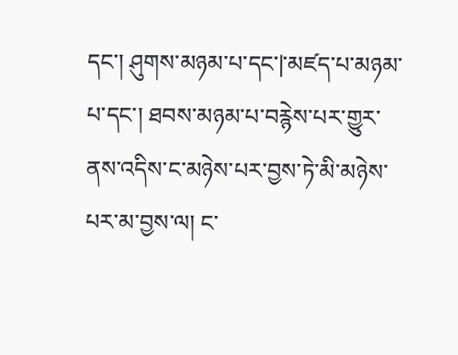དང་། ཤུགས་མཉམ་པ་དང་|་མཛད་པ་མཉམ་པ་དང་། ཐབས་མཉམ་པ་བརྙེས་པར་གྱུར་ནས་འདིས་ང་མཉེས་པར་བྱས་ཏེ་མི་མཉེས་པར་མ་བྱས་ལ། ང་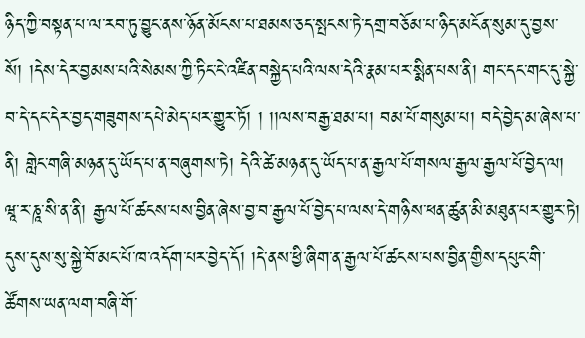ཉིད་ཀྱི་བསྟན་པ་ལ་རབ་ཏུ་བྱུང་ནས་ཉོན་མོངས་པ་ཐམས་ཅད་སྤངས་ཏེ་དགྲ་བཅོམ་པ་ཉིད་མངོན་སུམ་དུ་བྱས་སོ། །དེས་དེར་བྱམས་པའི་སེམས་ཀྱི་ཏིང་ངེ་འཛིན་བསྐྱེད་པའི་ལས་དེའི་རྣམ་པར་སྨིན་པས་ནི། གང་དང་གང་དུ་སྐྱེ་བ་དེ་དང་དེར་བྱད་གཟུགས་དཔེ་མེད་པར་གྱུར་ཏོ། ། །།ལས་བརྒྱ་ཐམ་པ། བམ་པོ་གསུམ་པ། བདེ་བྱེད་མ་ཞེས་པ་ནི། གླེང་གཞི་མཉན་དུ་ཡོད་པ་ན་བཞུགས་ཏེ། དེའི་ཚེ་མཉན་དུ་ཡོད་པ་ན་རྒྱལ་པོ་གསལ་རྒྱལ་རྒྱལ་པོ་བྱེད་ལ། ཝཱ་ར་ཎཱ་སི་ན་ནི། རྒྱལ་པོ་ཚངས་པས་བྱིན་ཞེས་བྱ་བ་རྒྱལ་པོ་བྱེད་པ་ལས་དེ་གཉིས་ཕན་ཚུན་མི་མཐུན་པར་གྱུར་ཏེ། དུས་དུས་སུ་སྐྱེ་བོ་མང་པོ་ཁ་འདོག་པར་བྱེད་དོ། །དེ་ནས་ཕྱི་ཞིག་ན་རྒྱལ་པོ་ཚངས་པས་བྱིན་གྱིས་དཔུང་གི་ཚོགས་ཡན་ལག་བཞི་གོ་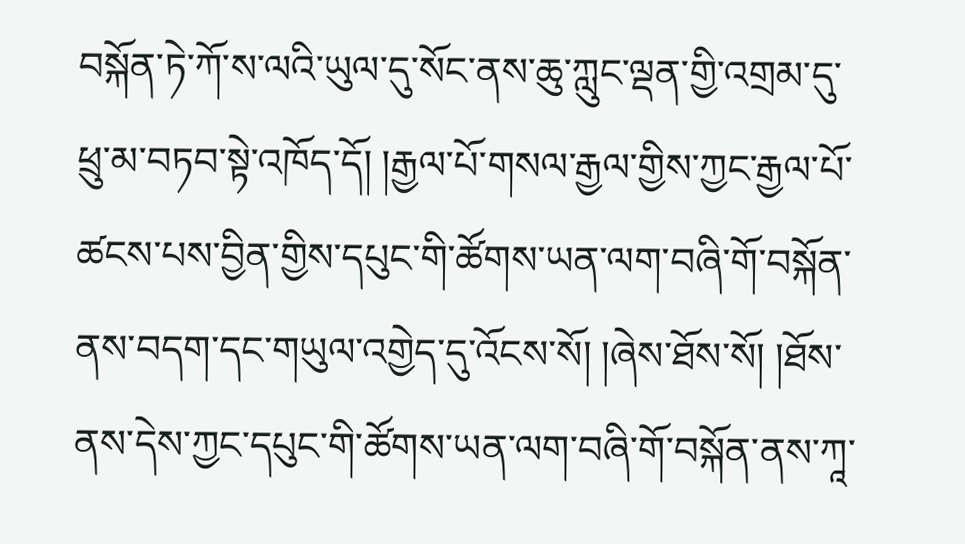བསྐོན་ཏེ་ཀོ་ས་ལའི་ཡུལ་དུ་སོང་ནས་ཆུ་ཀླུང་ལྡན་གྱི་འགྲམ་དུ་ཕྲུ་མ་བཏབ་སྟེ་འཁོད་དོ། །རྒྱལ་པོ་གསལ་རྒྱལ་གྱིས་ཀྱང་རྒྱལ་པོ་ཚངས་པས་བྱིན་གྱིས་དཔུང་གི་ཚོགས་ཡན་ལག་བཞི་གོ་བསྐོན་ནས་བདག་དང་གཡུལ་འགྱེད་དུ་འོངས་སོ། །ཞེས་ཐོས་སོ། །ཐོས་ནས་དེས་ཀྱང་དཔུང་གི་ཚོགས་ཡན་ལག་བཞི་གོ་བསྐོན་ནས་ཀཱ་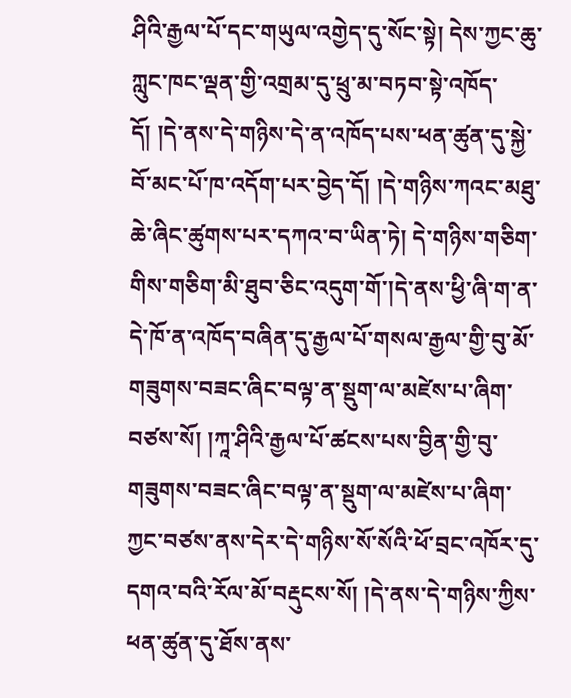ཤིའི་རྒྱལ་པོ་དང་གཡུལ་འགྱེད་དུ་སོང་སྟེ། དེས་ཀྱང་ཆུ་ཀླུང་ཁང་ལྡན་གྱི་འགྲམ་དུ་ཕྲུ་མ་བཏབ་སྟེ་འཁོད་དོ། །དེ་ནས་དེ་གཉིས་དེ་ན་འཁོད་པས་ཕན་ཚུན་དུ་སྐྱེ་བོ་མང་པོ་ཁ་འདོག་པར་བྱེད་དོ། །དེ་གཉིས་ཀའང་མཐུ་ཆེ་ཞིང་ཚུགས་པར་དཀའ་བ་ཡིན་ཏེ། དེ་གཉིས་གཅིག་གིས་གཅིག་མི་ཐུབ་ཅིང་འདུག་གོ་།དེ་ནས་ཕྱི་ཞི་ག་ན་དེ་ཁོ་ན་འཁོད་བཞིན་དུ་རྒྱལ་པོ་གསལ་རྒྱལ་གྱི་བུ་མོ་གཟུགས་བཟང་ཞིང་བལྟ་ན་སྡུག་ལ་མཛེས་པ་ཞིག་བཙས་སོ། །ཀཱ་ཤིའི་རྒྱལ་པོ་ཚངས་པས་བྱིན་གྱི་བུ་གཟུགས་བཟང་ཞིང་བལྟ་ན་སྡུག་ལ་མཛེས་པ་ཞིག་ཀྱང་བཙས་ནས་དེར་དེ་གཉིས་སོ་སོའི་ཕོ་བྲང་འཁོར་དུ་དགའ་བའི་རོལ་མོ་བརྡུངས་སོ། །དེ་ནས་དེ་གཉིས་ཀྱིས་ཕན་ཚུན་དུ་ཐོས་ནས་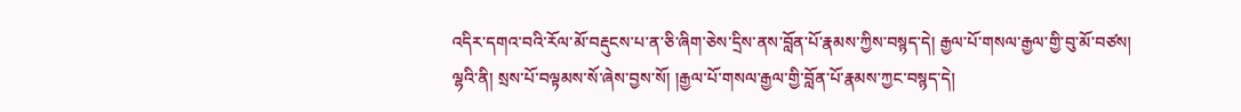འདིར་དགའ་བའི་རོལ་མོ་བརྡུངས་པ་ན་ཅི་ཞིག་ཅེས་དྲིས་ནས་བློན་པོ་རྣམས་ཀྱིས་བསྙད་དེ། རྒྱལ་པོ་གསལ་རྒྱལ་གྱི་བུ་མོ་བཙས། ལྷའི་ནི། སྲས་པོ་བལྟམས་སོ་ཞེས་བྱས་སོ། །རྒྱལ་པོ་གསལ་རྒྱལ་གྱི་བློན་པོ་རྣམས་ཀྱང་བསྙད་དེ།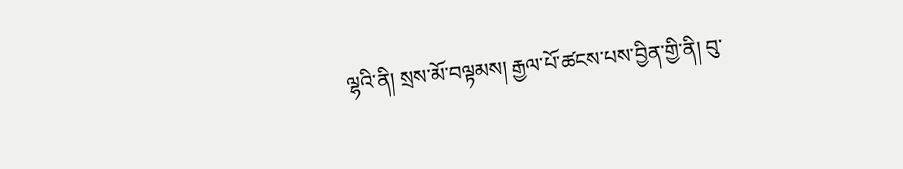ལྷའི་ནི། སྲས་མོ་བལྟམས། རྒྱལ་པོ་ཚངས་པས་བྱིན་གྱི་ནི། བུ་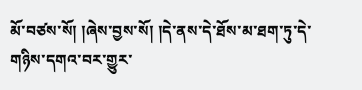མོ་བཙས་སོ། །ཞེས་བྱས་སོ། །དེ་ནས་དེ་ཐོས་མ་ཐག་ཏུ་དེ་གཉིས་དགའ་བར་གྱུར་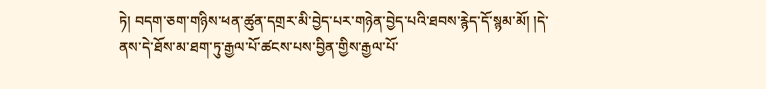ཏེ། བདག་ཅག་གཉིས་ཕན་ཚུན་དགྲར་མི་བྱེད་པར་གཉེན་བྱེད་པའི་ཐབས་རྙེད་དོ་སྙམ་མོ། །དེ་ནས་དེ་ཐོས་མ་ཐག་ཏུ་རྒྱལ་པོ་ཚངས་པས་བྱིན་གྱིས་རྒྱལ་པོ་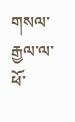གསལ་རྒྱལ་ལ་ཕོ་